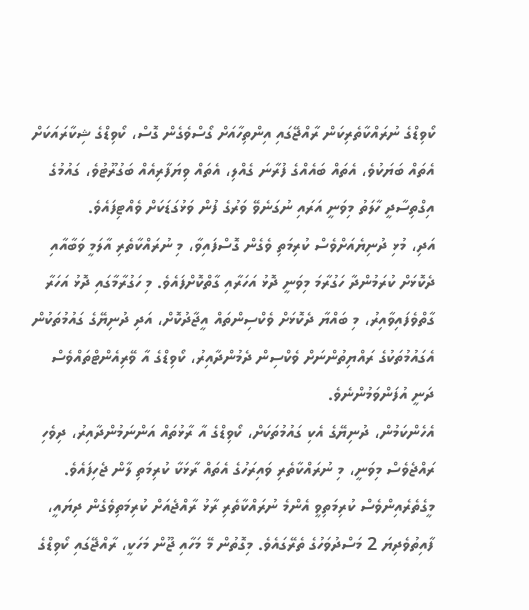ކޯވިޑްގެ ނުރައްކާތެރިކަން ރާއްޖޭގައި އިންތިހާއަށް ގޯސްވެގެން ގޮސް، ކޯވިޑްގެ ޝިކާރައަކަށް އެތައް ބަޔަކުވެ، އެތައް ބައެއްގެ ފުރާނަ ގެއްލި، އެތައް ވިޔަފާރިއެއް ބަގުރޫޓުވެ، ގައުމުގެ އިގްތިސާދީ ހާލަތު މިވަނީ އަރައި ނުގަނެވޭ ވަރުގެ ފުން ވަޅުގަޑަކަށް ވެއްޓިފައެވެ.
އަދި، މުޅި ދުނިޔެއަށްވެސް ކުރިމަތި ވެގެން ގޮސްފައިވާ، މި ނުރައްކާތެރި އާލަމީ ވަބާއާއި ދެކޮޅަށް ކުރަމުންދާ ހަގުރާމަ މިވަނީ ދޮޅު އަހަރާއި ގާތްކޮށްފައެވެ. މި ހަގުރާމާގައި ދޮޅު އަހަރާ ގާތްވެފައިވާއިރު، މި ބައްޔާ ދެކޮޅަށް ވެކްސިންތައް އީޖާދުކޮށް، އަދި ދުނިޔޭގެ ގައުމުތަކުން އެގައުމުތަކުގެ ރައްޔިތުންނަށް ވެކްސިން ދެމުންދާއިރު، ކޯވިޑްގެ އާ ވޭރިއެންޓްތައްވެސް ދަނީ އުފަންވަމުންނެވެ.
އެހެންކަމުން، ދުނިޔޭގެ އެކި ގައުމުތަކަށް، ކޯވިޑްގެ އާ ރާޅުތައް އަންނަމުންދާއިރު، ދިވެހި ރައްޖެވެސް މިވަނީ، މި ނުރައްކާތެރި ވައިރަހުގެ އެތައް ރާޅަކާ ކުރިމަތި ލާން ޖެހިފައެވެ.
މީގެތެރެއިންވެސް ކުރިމަތިވީ އެންމެ ނުރައްކާތެރި ރާޅު ރާއްޖެއަށް ކުރިމަތިވެގެން ދިޔައީ، ފާއިތުވެދިޔަ 2 މަސްދުވަހުގެ ތެރޭގައެވެ. މިގޮތުން މޭ މަހާއި ޖޫން މަހަކީ، ރާއްޖޭގައި ކޯވިޑްގެ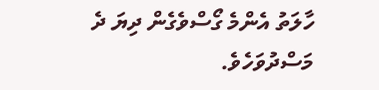ހާލަތު އެންމެ ގޯސްވެގެން ދިޔަ ދެ މަސްދުވަހެވެ.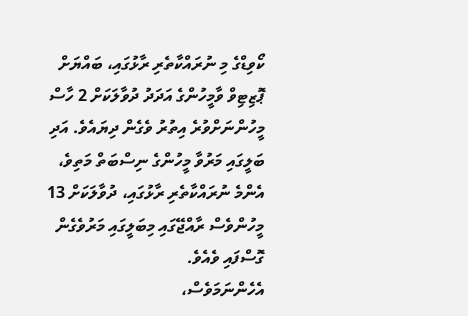ކޯވިޑްގެ މި ނުރައްކާތެރި ރާޅުގައި، ބައްޔަށް ޕޮޒިޓިވް ވާމީހުންގެ އަދަދު ދުވާލަކަށް 2 ހާސް މީހުންނަށްވުރެ އިތުރު ވެގެން ދިޔައެވެ. އަދި ބަލީގައި މަރުވާ މީހުންގެ ނިސްބަތް މަތިވެ، އެންމެ ނުރައްކާތެރި ރާޅުގައި، ދުވާލަކަށް 13 މީހުންވެސް ރާއްޖޭގައި މިބަލީގައި މަރުވެގެން ގޮސްފައި ވެއެވެ.
އެހެންނަމަވެސް،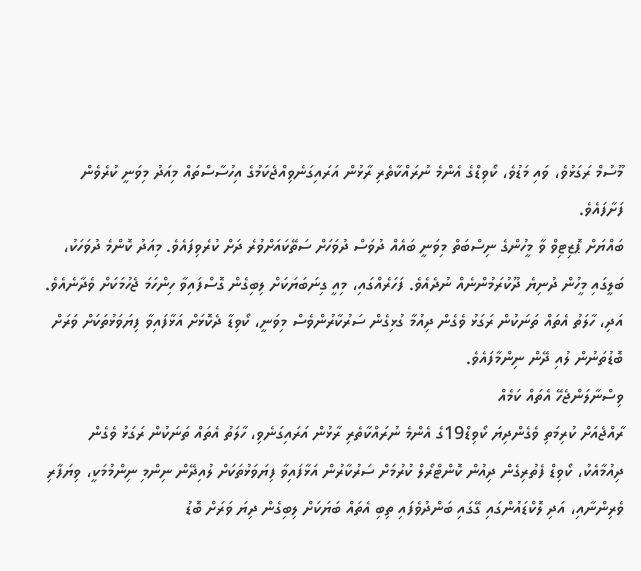މޫސުމް ރަގަޅުވެ، ވައި މަޑުވެ، ކޯވިޑްގެ އެންމެ ނުރައްކާތެރި ރާޅުން އަރައިގަނެވިއްޖެކަމުގެ އިހުސާސްތައް މިއަދު މިވަނީ ކުރެވެން ފަށާފައެވެ.
ބައްޔަށް ޕޮޒިޓިވް ވާ މީހުންގެ ނިސްބަތް މިވަނީ ބައެއް ދުވަސް ދުވަހަށް ސަތޭކައަށްވުރެ ދަށް ކުރެވިފައެވެ. މިއަދު ކޮންމެ ދުވަހަކު، ބަލީގައި މީހުން ދުނިޔެ ދޫކުރަމުންނެއް ނުދެއެވެ. ފަހަރެއްގައި، މިއީ ގިނަބަޔަކަށް ލިބިގެން ގޮސްފައިވާ ހިންހަމަ ޖެހުމަކަށް ވެދާނެއެވެ.
އަދި، ހާލަތު އެތައް ތަނަކުން ރަގަޅު ވެގެން ދިއުމާ ގުޅިގެން ސަރުކާރުންވެސް މިވަނީ، ކޯވިޑާ ދެކޮޅަށް އަޅާފައިވާ ފިޔަވަޅުތަކަށް ވަރަށް ބޮޑުތަނުން ލުއި ދޭން ނިންމާފައެވެ.
ވިސްނާލަންޖެހޭ އެތައް ކަމެއް
ރާއްޖެއަށް ކުރިމަތި ވެގެންދިޔަ ކޯވިޑް19ގެ އެންމެ ނުރައްކާތެރި ރާޅުން އަރައިގަނެވި، ހާލަތު އެތައް ތަނަކުން ރަގަޅު ވެގެން ދިއުމާއެކު، ކޯވިޑް ފެތުރިގެން ދިއުން ކޮންޓްރޯލް ކުރުމަށް ސަރުކާރުން އަޅާފައިވާ ފިޔަވަޅުތަކަށް ލުއިދޭން ނިންމި ނިންމުމަކީ، ވިޔަފާރި ވެރިންނާއި، އަދި ލޮކްޑައުންގައި ގޭގައި ބަންދުވެފައި ތިބި އެތައް ބަޔަކަށް ލިބިގެން ދިޔަ ވަރަށް ބޮޑު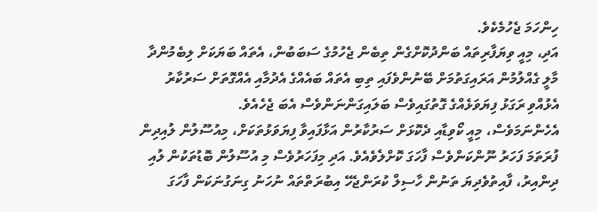ހިންހަމަ ޖެހުމެކެވެ.
އަދި، މިއީ ވިޔަފާރިތައް ބަންދުކޮށްގެން ތިބެން ޖެހުމުގެ ސަބަބުން، އެތައް ބަޔަކަށް ލިބެމުންދާ މާލީ ގެއްލުމުން އަރައިގަތުމަށް ބޭނުންވެފައި ތިބި އެތައް ބައެއްގެ އެދުމާއި އެއްގޮތަށް ސަރުކާރު އެޅުއްވި ރަގަޅު ފިޔަވަޅެއްގެ ގޮތުގައިވެސް ބަލައިގަންނަންވެސް އެބަ ޖެހެއެވެ.
އެހެންނަމަވެސް، މިއީ ކޯވިޑާއި ދެކޮޅަށް ސަރުކާރުން އަޅާފައިވާ ފިޔަވަޅުތަކަށް، މިއުސޫލުން ލުއިދިން ފުރަތަމަ ފަހަރު ނޫންކަންވެސް ފާހަގަ ކޮށްލެވެއެވެ. އަދި މިފަހަރުވެސް މި އުސޫލުން ބޮޑުތަކުން ލުއި ދިންއިރު، ފާއިތުވެދިޔަ ތަނުން ހާސިލް ކުރަންޖެހޭ އިބުރަތްތައް ނުހަނު ގިނަގުނަކަން ފާހަގަ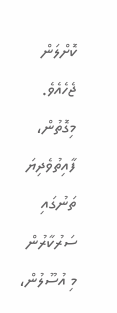ކޮށްލަން ޖެހެއެވެ.
މިގޮތުން، ފާއިތުވެދިޔަ ތަނުގައި ސަރުކާރުން މި އުސޫލުން،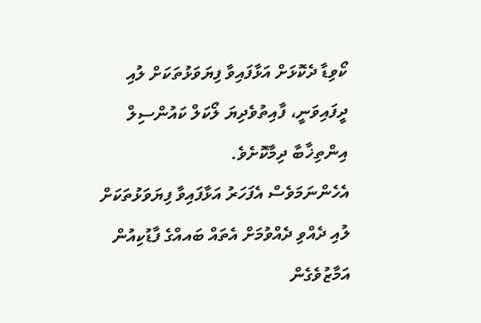ކޯވިޑާ ދެކޮޅަށް އަޅާފައިވާ ފިޔަވަޅުތަކަށް ލުއި ދީފައިވަނީ، ފާއިތުވެދިޔަ ލޯކަލް ކައުންސިލް އިންތިޚާބާ ދިމާކޮށެވެ.
އެހެންނަމަވެސް އެފަހަރު އަޅާފައިވާ ފިޔަވަޅުތަކަށް ލުއި ދެއްވި ދެއްވުމަށް އެތައް ބައއްގެ ފާޑުކިއުން އަމާޒުވެގެން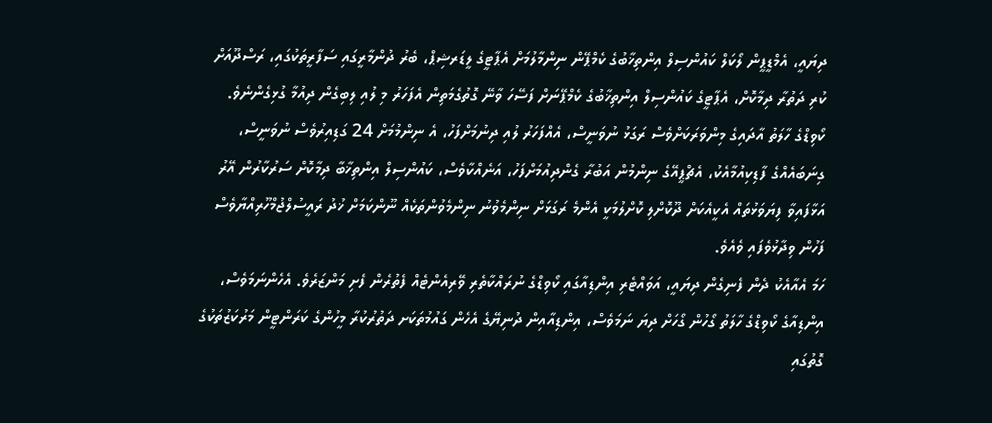ދިޔައީ، އެމްޑީޕީން ލޯކަލް ކައުންސިލް އިންތިޚާބުގެ ކެމްޕޭން ނިންމާލުމަށް އެޕާޓީގެ ލީޑަރޝިޕް، ބެރު ދުންމާރީގައި ސަފާރީތަކުގައި، ރަސްދޫއަށް ކުރި ދަތުރާ ދިމާކޮށް، އެޕާޓީގެ ކައުންސިލް އިންތިޚާބުގެ ކެމްޕޭނަށް ފަސޭހަ ވާނޭ ގޮތުގެމަތިން އެފަހަރު މި ލުއި ލިބިގެން ދިއުމާ ގުޅިގެންނެވެ.
ކޯވިޑްގެ ހާލަތު އާދައިގެ މިންވަރަކަށްވެސް ރަގަޅު ނުވަނީސް، އެއްފަހަރު ލުއި ދިނުމަށްފަހު، އެ ނިންމުމަށް 24 ގަޑިއިރުވެސް ނުވަނީސް، ގިނަބައެއްގެ ފާޑިކިއުމާއެކު، އެޗްޕީއޭގެ ނިންމުން އަބުރާ ގެންދިއުމަށްފަހު، އަނެއްކާވެސް، ކައުންސިލް އިންތިޚާބާ ދިމާކޮށް ސަރުކާރުން އޭރު އަޅާފައިވާ ފިޔަވަޅުތައް އެކީއެކަށް ދޫކޮށްލި ކޮށްލުމަކީ އެންމެ ރަގަޅަށް ނިންމެވުނު ނިންމެވުންތަކެއް ނޫންކަމަށް ޚުދު ރައީސުލްޖުމްހޫރިއްޔާވެސް ފަހުން ވިދާޅުވެފައި ވެއެވެ.
ހަމަ އެއާއެކު ދެން ފެނިގެން ދިޔައީ، އަވައްޓެރި އިންޑިއާގައި ކޯވިޑްގެ ނުރައްކާތެރި ވޭރިއެންޓެއް ފެތުރެން ފެށި މަންޒަރެވެ. އެހެންނަމަވެސް، އިންޑިއާގެ ކޯވިޑްގެ ހާލަތު ގޯހުން ގޯހަށް ދިޔަ ނަމަވެސް، އިންޑިއާއިން ދުނިޔޭގެ އެހެން ގައުމުތަކަށ ދަތުރުކުރާ މީހުންގެ ކަރަންޓީން މަރުކަޒުތަކުގެ ގޮތުގައި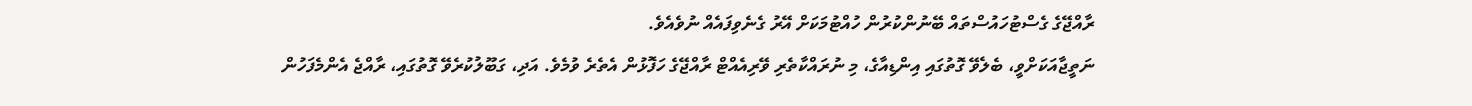ރާއްޖޭގެ ގެސްޓުހައުސްތައް ބޭނުންކުރުން ހުއްޓުމަކަށް އޭރު ގެނެވިފައެއް ނުވެއެވެ.
ނަތީޖާއަކަށްވީ، ބެލެވޭ ގޮތުގައި އިންޑިއާގެ، މި ނުރައްކާތެރި ވޭރިއެއްޓް ރާއްޖޭގެ ހަފޮޅުން އެތެރެ ވުމެވެ. އަދި، ގަބޫލުކުރެވޭ ގޮތުގައި، ރާއްޖެ އެންމެފަހުން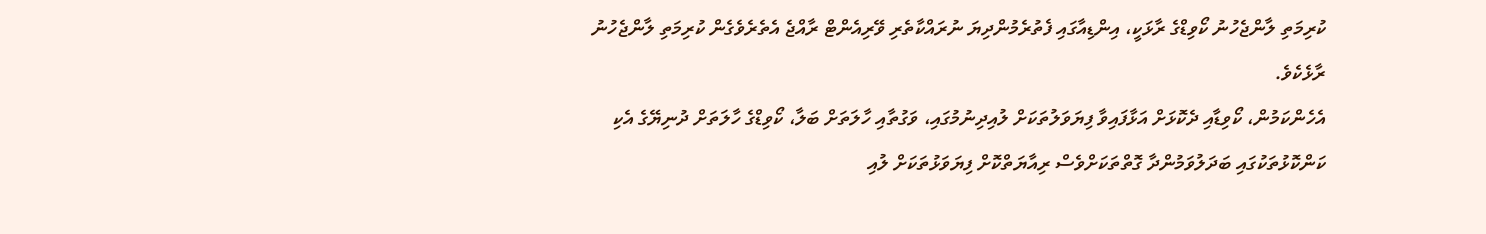ކުރިމަތި ލާންޖެހުނު ކޯވިޑްގެ ރާޅަކީ، އިންޑިއާގައި ފެތުރެމުންދިޔަ ނުރައްކާތެރި ވޭރިއެންޓް ރާއްޖެ އެތެރެވެގެން ކުރިމަތި ލާންޖެހުނު ރާޅެކެވެ.
އެހެންކަމުން، ކޯވިޑާއި ދެކޮޅަށް އަޅާފައިވާ ފިޔަވަލުތަކަށް ލުއިދިނުމުގައި، ވަގުތާއި ހާލަތަށް ބަލާ، ކޯވިޑްގެ ހާލަތަށް ދުނިޔޭގެ އެކި ކަންކޮޅުތަކުގައި ބަދަލުވަމުންދާ ގޮތްތަކަށްވެސް ރިއާޔަތްކޮށް ފިޔަވަޅުތަކަށް ލުއި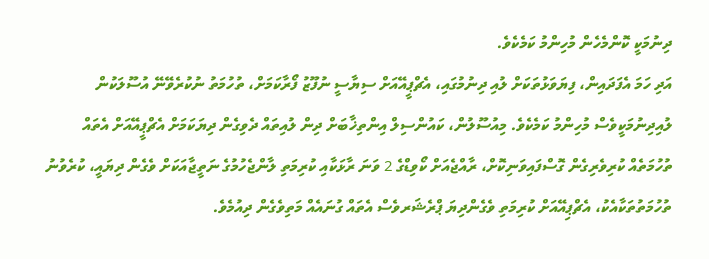ދިނުމަކީ ކޮންމެހެން މުހިންމު ކަމެކެވެ.
އަދި ހަމަ އެފަދައިން، ފިޔަވަޅުތަކަށް ލުއި ދިނުމުގައި، އެޗްޕީއޭއަށް ސިޔާސީ ނުފޫޒު ފޯރާކަމަށް، ތުހުމަތު ނުކުރެވޭނޭ އުސޫލަކުން ލުއިދިނުމަކީވެސް މުހިންމު ކަމެކެވެ. މިއުސޫލުން، ކައުންސިލް އިންތިޚާބަށް ދިން ލުއިތައް ދެވިގެން ދިޔަކަމަށް އެޗްޕީއޭއަށް އެތައް ތުހުމަތެއް ކުރިވެރިގެން ގޮސްފައިވަނިކޮށް، ރާއްޖެއަށް ކޯވިޑްގެ 2 ވަނަ ރާޅަކާއި ކުރިމަތި ލާންޖެހުމުގެ ނަތީޖާއަކަށް ވެގެން ދިޔައީ، ކުރެވުނު ތުހުމަތުތަކާއެކު، އެޗްޕިއޭއަށް ކުރިމަތި ވެގެންދިޔަ ޕްރެޝަރވެސް އެތައް ގުނައެއް މަތިވެގެން ދިއުމެވެ.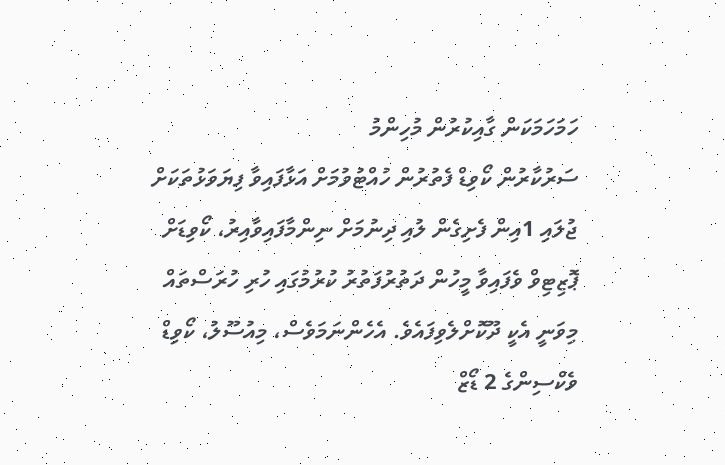ހަމަހަމަކަން ގާއިކުރުން މުހިންމު
ސަރުކާރުން ކޯވިޑް ފެތުރުން ހުއްޓުވުމަށް އަޅާފައިވާ ފިޔަވަޅުތަކަށް ޖުލައި 1އިން ފެށިގެން ލުއި ދިނުމަށް ނިންމާފައިވާއިރު، ކޯވިޑަށް ޕޮޒިޓިވް ވެފައިވާ މީހުން ދަތުރުފަތުރު ކުރުމުގައި ހުރި ހުރަސްތައް މިވަނީ އެކީ ދޫކޮށްލެވިފައެވެ. އެހެންނަމަވެސް، މިއުސޫލު، ކޯވިޑް ވެކްސިންގެ 2 ޑޯޒް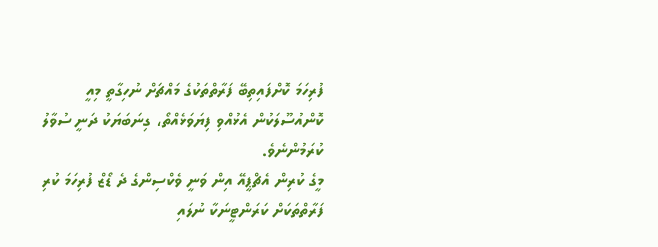ފުރިހަމަ ކޮށްފައިތިބޭ ފަރާތްތަކުގެ މައްޗަށް ނުހިގާތީ މިއީ ކޮންއުސޫލަކުން އެޅުއްވި ފިޔަވަޅެއްތޯ، ގިނަބަޔަކު ދަނީ ސުވާލު ކުރަމުންނެވެ.
މީގެ ކުރިން އެޗްޕީއޭ އިން ވަނީ ވެކްސިންގެ ދެ ޑޯޒް ފުރިހަމަ ކުރި ފަރާތްތަކަށް ކަރަންޓީނަކާ ނުލައި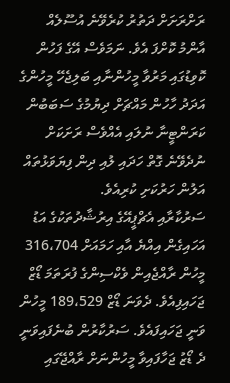ރަށްރަށަށް ދަތުރު ކުރެވޭނެ އުސޫލެއް އާންމު ކޮށްފަ އެވެ. ނަމަވެސް އޭގެ ފަހުން ކޮވިޑުގައި މަރުވާ މީހުންނާއި ބަލިޖެހޭ މީހުންގެ އަދަދު ހާހުން މައްޗަށް ދިޔުމުގެ ސަބަބުން ކަރަންޓީނާ ނުލައި އެއްވެސް ރަށަކަށް ނުދެވޭނެ ގޮތް ހަދައި ލުއި ދިން ފިޔަވަޅުތައް އަލުން ހަރުކަށި ކުރިއެވެ.
ސަރުކާރާއި އެޗްޕީއޭގެ އިރުޝާދުތަކުގެ އަޑު އަހައިގެން އިއްޔެ އާއި ހަމައަށް 316،704 މީހުން ރާއްޖެއިން ވެކްސިންގެ ފުރަތަމަ ޑޯޒް ޖަހައިފިއެވެ. ދެވަނަ ޑޯޒް 189،529 މީހުން ވަނީ ޖަހައިފައެވެ. ސަރުކާރުން ބުނެފައިވަނީ ދެ ޑޯޒު ޖަހާފައިވާ މީހުންނަށް ރާއްޖޭގައި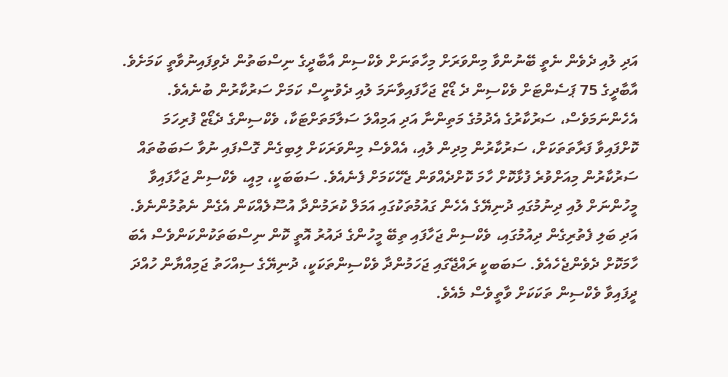އަދި ލުއި ދެވެން ނެތީ ބޭނުންވާ މިންވަރަށް މިހާތަނަށް ވެކްސިން އާބާދީގެ ނިސްބަތުން ދެވިފައިނުވާތީ ކަމަށެވެ. އާބާދީގެ 75 ޕަސެންޓަށް ވެކްސިން ދެ ޑޯޒް ޖަހާފައިވާނަމަ ލުއި ދެވުނީސް ކަމަށް ސަރުކާރުން ބުނެއެވެ.
އެހެންނަމަވެސް، ސަރުކާރުގެ އެދުމުގެ މަތިންނާ އަދި އަމިއްލަ ސަލާމަތަށްޓަކާ، ވެކްސިންގެ ދެޑޯޒް ފުރިހަމަ ކޮށްފައިވާ ފަރާތަތަކަށް، ސަރުކާރުން މިދިން ލުއި، އެއްވެސް މިންވަރަކަށް ލިބިގެން ގޮސްފައި ނުވާ ސަބަބުތައް ސަރުކާރުން މިއަށްވުރެ ފުޅާކޮށް ހާމަ ކޮށްދެއްވަން ޖެހޭކަމަށް ފެނެއެވެ. ސަބަބަކީ، މިއީ، ވެކްސިން ޖަހާފައިވާ މީހުންނަށް ލުއި ދިނުމުގައި ދުނިޔޭގެ އެހެން ގައުމުތަކުގައި އަމަލް ކުރަމުންދާ އުސޫލެއްކަން އެގެން ނެތުމުންނެވެ. އަދި ބަލި ފެތުރިގެން ދިއުމުގައި، ވެކްސިން ޖަހާފައި ތިބޭ މީހުންގެ ދައުރު އޮތީ ކޮން ނިސްބަތަކުންކަންވެސް އެބަ ހާމަކޮށް ދެވެންޖެހެއެވެ. ސަބަބކީ ރައްޖޭގައި ޖަހަމުންދާ ވެކްސިންތަކަކީ، ދުނިޔޭގެ ސިއްހަތު ޖަމިއްޔާން ހުއްދަ ދީފައިވާ ވެކްސިން ތަކަކަށް ވާތީވެސް މެއެވެ.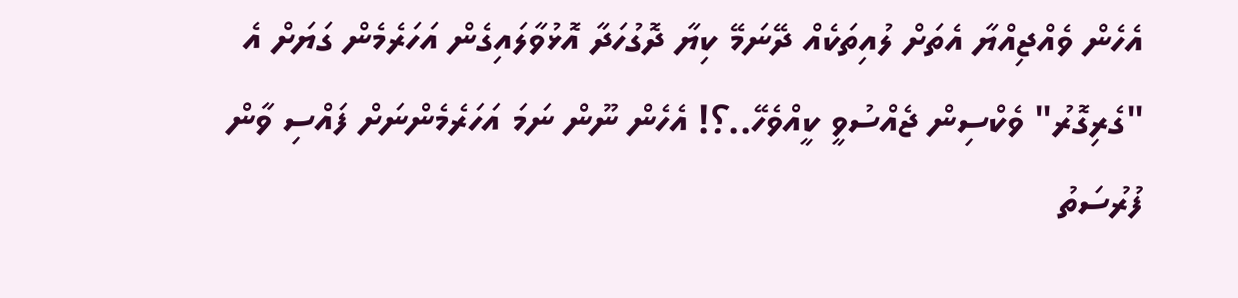އެހެން ވެއްޖިއްޔާ އެތަށް ލުއިތަކެއް ދޭނަމޭ ކިޔާ ދޮގުހަދާ އޮޅުވާލައިގެން އަހަރެމެން ގަޔަށް އެ "ގެރިގޮރު" ވެކްސިން ޖެއްސުވީ ކީއްވެހޭ..؟! އެހެން ނޫން ނަމަ އަހަރެމެންނަށް ފައްސި ވާން ފުރުސަތު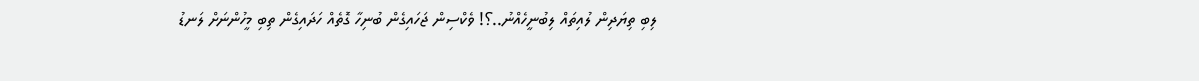ލިބި ތިޔަދިން ލުއިތައް ލިބުނީހެއްނު..؟! ވެކްސިން ޖަހައިގެން ބުނިހާ ގޮތެއް ހަދައިގެން ތިބި މީހުންނަށް ލަނޑު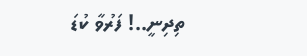ތިދިނީ..! ފަރުވާ ކުޑަ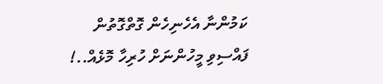ކަމުންނާ އެހެނިހެން ގޮތްގޮތުން ފައްސިވި މީހުންނަށް ހުރިހާ މޮޅެއް..!